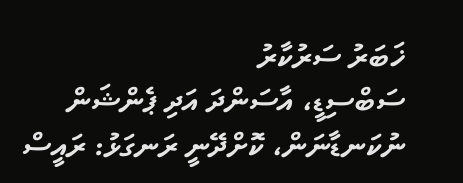ޚަބަރު ސަރުކާރު
ސަބްސިޑީ، އާސަންދަ އަދި ޕެންޝަން ނުކަނޑާނަން، ކޮށްދޭނީ ރަނގަޅު: ރައީސް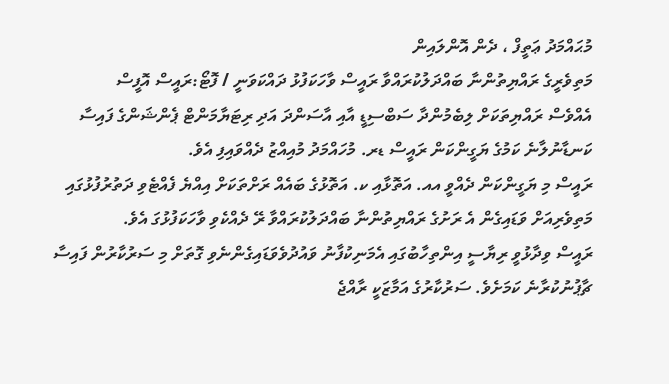މުޙައްމަދު ޢަތީފް ، ދެން އޮންލައިން
މަތިވެރީގެ ރައްޔިތުންނާ ބައްދަލުކުރައްވާ ރައީސް ވާހަކަފުޅު ދައްކަވަނީ / ފޮޓޯ:ރައީސް އޮފީސް
އެއްވެސް ރައްޔިތަކަށް ލިބެމުންދާ ސަބްސިޑީ އާއި އާސަންދަ އަދި ރިޓަޔާމަންޓް ޕެންޝަންގެ ފައިސާ ކަނޑާނުލާނެ ކަމުގެ ޔަގީންކަން ރައީސް ޑރ. މުހައްމަދު މުއިއްޒު ދެއްވައިފި އެވެ.
ރައީސް މި ޔަގީންކަން ދެއްވީ އއ. އަތޮޅާއި ކ. އަތޮޅުގެ ބައެއް ރަށްތަކަށް އިއްޔެ ފެއްޓެވި ދަތުރުފުޅުގައި މަތިވެރިއަށް ވަޑައިގެން އެ ރަށުގެ ރައްޔިތުންނާ ބައްދަލުކުރައްވާ ރޭ ދެއްކެވި ވާހަކަފުޅުގަ އެވެ.
ރައީސް ވިދާޅުވީ ރިޔާސީ އިންތިހާބުގައި އެމަނިކުފާނު ވައުދުވެވަޑައިގެންނެވި ގޮތަށް މި ސަރުކާރުން ފައިސާ ޗާޕުނުކުރާނެ ކަމަށެވެ. ސަރުކާރުގެ އަމާޒަކީ ރާއްޖެ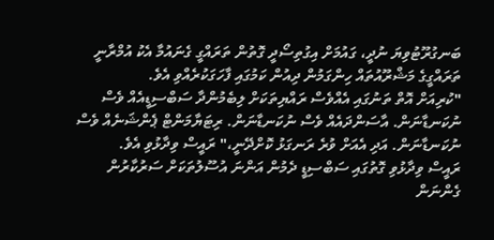ބަނގުރޫޓުވިޔަ ނުދީ، ގައުމަށް އިގުތިސޯދީ ގޮތުން ތަރައްގީ ގެނައުމާ އެކު އުމްރާނީ ތަރައްގީގެ މަޝްރޫއުތައް ހިންގަމުން ދިއުން ކަމުގައި ފާހަގަކުރެއްވި އެވެ.
"ކުރިއަށް އޮތް ތަނުގައި އެއްވެސް ރައްޔިތަކަށް ލިބެމުންދާ ސަބްސިޑީއެއް ވެސް ނުކަނޑާނަން. އާސަންދައެއް ވެސް ނުކަނޑާނަން. ރިޓަޔާމަންޓް ޕެންޝަނެއް ވެސް ނުކަނޑާނަން. އަދި އެއަށް ވުރެ ރަނގަޅު ކޮށްދޭނީ،" ރައީސް ވިދާޅުވި އެވެ.
ރައީސް ވިދާޅުވި ގޮތުގައި ސަބްސިޑީ ދެމުން އަންނަ އުސޫލުތަކަށް ސަރުކާރުން ގެންނަން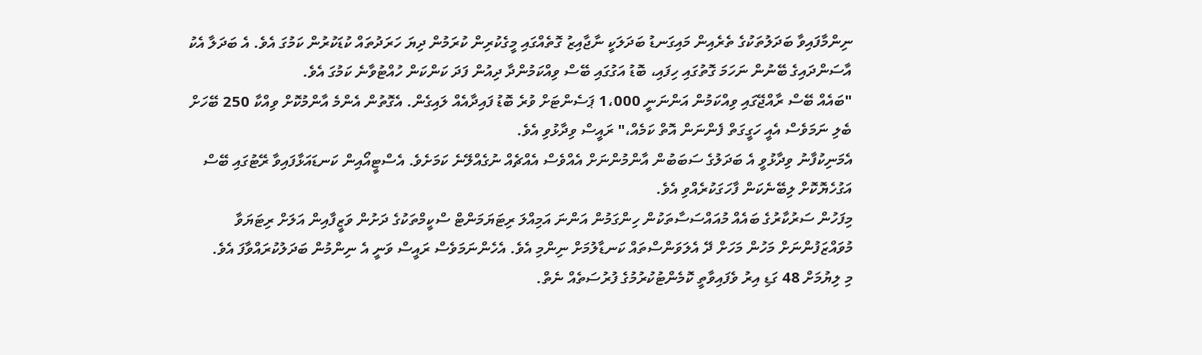ނިންމާފައިވާ ބަދަލުތަކުގެ ތެރެއިން މައިގަނޑު ބަދަލަކީ ނާޖާއިޒު ގޮތެއްގައި މީގެކުރިން ކުރަމުން ދިޔަ ހަރަދުތައް ކުޑަކުރުން ކަމުގަ އެވެ. އެ ބަދަލާ އެކު އާސަންދައިގެ ބޭނުން ނަހަމަ ގޮތުގައި ހިފައި، ބޮޑު އަގުގައި ބޭސް ވިއްކަމުންދާ ދިއުން ފަދަ ކަންކަން ހުއްޓުވާނެ ކަމުގަ އެވެ.
"ބައެއް ބޭސް ރާއްޖޭގައި ވިއްކަމުން އަންނަނީ 1،000 ޕަސެންޓަށް ވުރެ ބޮޑު ފައިދާއެއް ލައިގެން. އެގޮތުން އެންމެ އާންމުކޮށް ވިއްކާ 250 ބޭހަށް ބެލި ނަމަވެސް އެއީ ހަގީގަތް ފެންނަން އޮތް ކަމެއް،" ރައީސް ވިދާޅުވި އެވެ.
އެމަނިކުފާނު ވިދާޅުވީ އެ ބަދަލުގެ ސަބަބުން އާންމުންނަށް އެއްވެސް އެއްޗެއް ނުގެއްލޭނެ ކަމަށެވެ. އެސްޓީއޯއިން ކަނޑައަޅާފައިވާ ރޭޓުގައި ބޭސް އަގުހެޔޮކޮށް ލިބޭނެކަން ފާހަގަކުރެއްވި އެވެ.
މިފަހުން ސަރުކާރުގެ ބައެއް މުއައްސަސާތަކުން ހިންގަމުން އަންނަ އަމިއްލަ ރިޓަޔަމަންޓް ސްކީމްތަކުގެ ދަށުން ވަޒީފާއިން އަލަށް ރިޓަޔަވާ މުވައްޒަފުންނަށް މަހުން މަހަށް ދޭ އެލަވަންސްތައް ކަނޑާލުމަށް ނިންމި އެވެ. އެހެންނަމަވެސް ރައީސް ވަނީ އެ ނިންމުން ބަދަލުކުރައްވާފަ އެވެ.
މި ލިޔުމަށް 48 ގަޑި އިރު ވެފައިވާތީ ކޮމެންޓުކުރުމުގެ ފުރުސަތެއް ނެތް.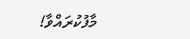މާފުކުރައްވާ!